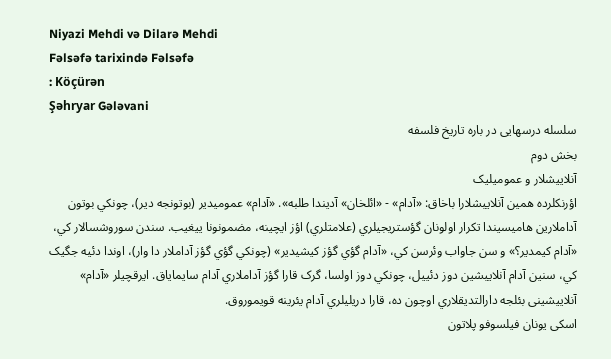Niyazi Mehdi və Dilarə Mehdi
Fəlsəfə tarixində Fəlsəfə
: Köçürən
Şəhryar Gələvani
سلسله درسهایی در باره تاریخ فلسفه
بخش دوم
آنلاییشلار و عمومیليک
اؤرنکلرده همين آنلاییشلارا باخاق: «آدام» - «ائلخان» آديندا طلبه». «آدام» عمومیدير (بوتونجه دير)، چونکي بوتون آداملارين هاميسيندا تکرار اولونان گؤستريجيلري (علامتلري) اؤز ايچينه، مضمونونا ييغيب. سندن سوروشسالار کي، «آدام کيمدير؟» و سن جاواب وئرسن کي، «آدام گؤي گؤز کيشيدير» (چونکي گؤي گؤز آداملار دا وار)، اوندا دئيه جگيک کي، سنين آدام آنلاییشين دوز دئييل، چونکي دوز اولسا، گرک قارا گؤز آداملاري آدام سايماياق. ايرقچيلر «آدام» آنلاییشینی بئلجه دارالتديقلاري اوچون ده، قارا دريليلري آدام يئرينه قويموروق.
اسکی يونان فیلسوفو پلاتون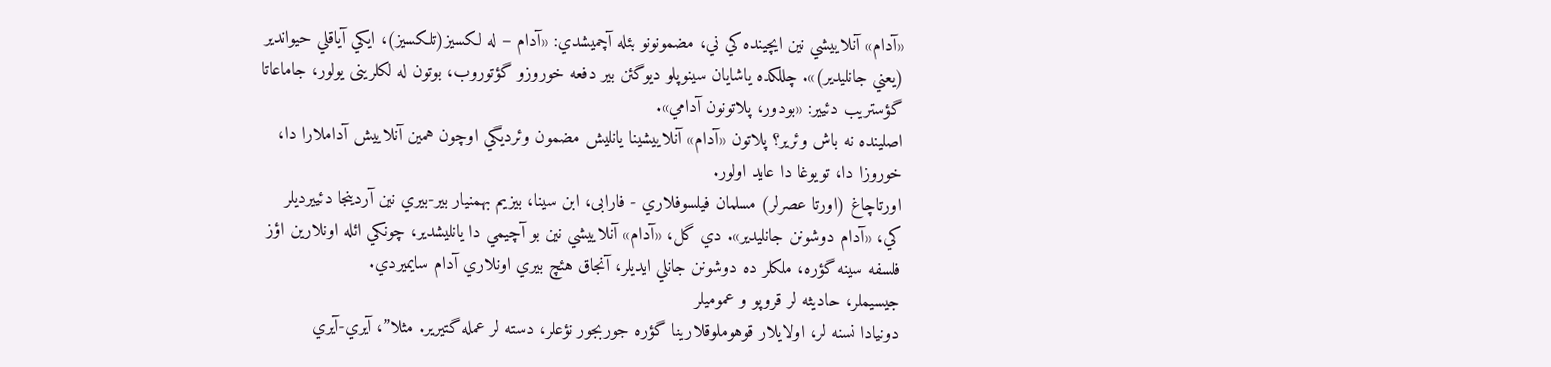«آدام» آنلاییشي نين ايچينده کي ني، مضمونونو بئله آچميشدي: «آدام – له لکسيز(تلکسیز)، ايکي آياقلي حیواندير (يعني جانليدير)». چللکده ياشايان سينوپلو ديوگئن بير دفعه خوروزو گؤتوروب، بوتون له لکلرینی يولور، جاماعاتا گؤستريب دئيير: «بودور، پلاتونون آدامي».
اصلینده نه باش وئرير؟ پلاتون «آدام» آنلاییشينا يانليش مضمون وئرديگي اوچون همين آنلاییش آداملارا دا، خوروزا دا، تويوغا دا عايد اولور.
اورتاچاغ (اورتا عصرلر) مسلمان فیلسوفلاري - فارابی، ابن سينا، بيزيم بهمنيار بير-بيري نين آردينجا دئييرديلر کي، «آدام دوشونن جانليدير». دي گل، «آدام» آنلاییشي نين بو آچيمي دا يانليشدير، چونکي ائله اونلارين اؤز فلسفه سينه گؤره، ملکلر ده دوشونن جانلي ايديلر، آنجاق هئچ بيري اونلاري آدام سايميردي.
جيسيملر، حاديثه لر قروپو و عمومیلر
دونيادا نسنه لر، اولايلار قوهوملوقلارينا گؤره جوربجور نؤعلر، دسته لر عمله گتيرير. مثلا”، آيري-آيري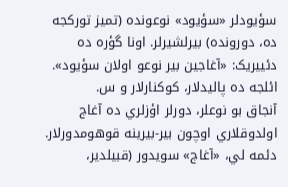سؤيودلر «سؤيود» نوعونده (تميز تورکجه ده، دورونده) بيرلشيرلر. اونا گؤره ده دئييريک: «آغاجين بير نوعو اولان سؤيود». ائلجه ده پاليدلار، کوکنارلار و س.
آنجاق بو نوعلر، دورلر اؤزلري ده آغاج اولدوقلاري اوچون بير-بيرينه قوهومدورلار. دئمه لي، «آغاج» سويدور (قبيلدير،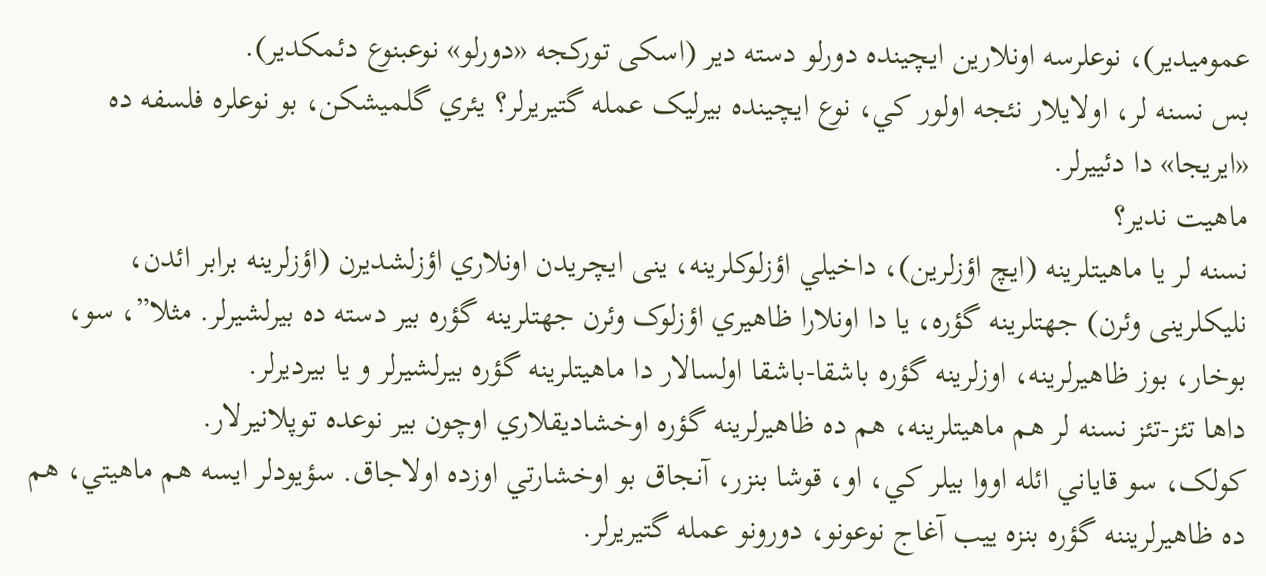عمومیدير)، نوعلرسه اونلارين ايچينده دورلو دسته دير (اسکی تورکجه «دورلو» نوعبنوع دئمکدير).
بس نسنه لر، اولايلار نئجه اولور کي، نوع ايچينده بيرليک عمله گتيريرلر؟ يئري گلميشکن، بو نوعلره فلسفه ده «ايريجا» دا دئييرلر.
ماهيت ندير؟
نسنه لر يا ماهيتلرينه (ايچ اؤزلرين)، داخيلي اؤزلوکلرينه، ینی ايچريدن اونلاري اؤزلشديرن (اؤزلرينه برابر ائدن، نليکلرینی وئرن) جهتلرينه گؤره، يا دا اونلارا ظاهيري اؤزلوک وئرن جهتلرينه گؤره بير دسته ده بيرلشيرلر. مثلا”، سو، بوخار، بوز ظاهيرلرينه، اوزلرينه گؤره باشقا-باشقا اولسالار دا ماهيتلرينه گؤره بيرلشيرلر و يا بيرديرلر.
داها تئز-تئز نسنه لر هم ماهيتلرينه، هم ده ظاهيرلرينه گؤره اوخشاديقلاري اوچون بير نوعده توپلانيرلار.
کولک، سو قاياني ائله اووا بيلر کي، او، قوشا بنزر، آنجاق بو اوخشارتي اوزده اولاجاق. سؤيودلر ايسه هم ماهيتي، هم ده ظاهيرلريننه گؤره بنزه ييب آغاج نوعونو، دورونو عمله گتيريرلر.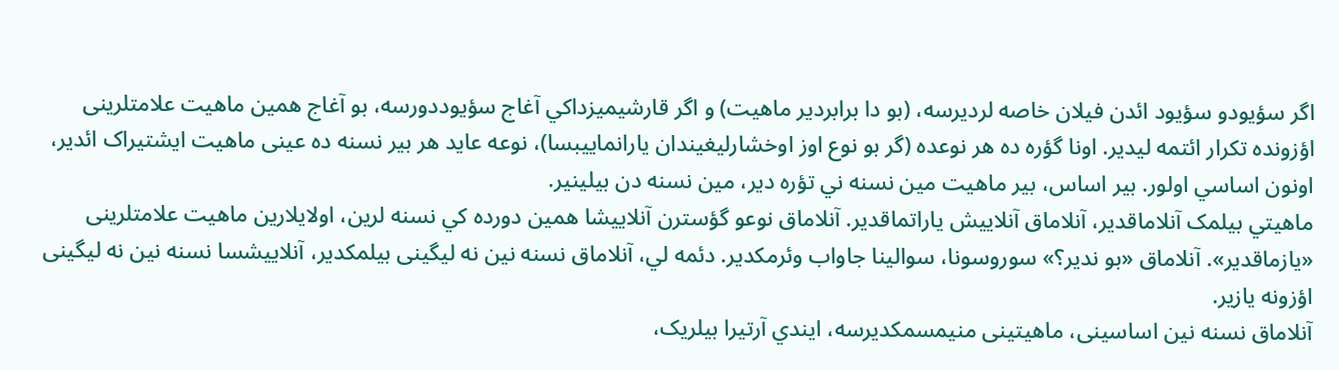اگر سؤيودو سؤيود ائدن فيلان خاصه لرديرسه، (بو دا برابردير ماهيت) و اگر قارشيميزداکي آغاج سؤيوددورسه، بو آغاج همين ماهيت علامتلرینی اؤزونده تکرار ائتمه ليدير. اونا گؤره ده هر نوعده (گر بو نوع اوز اوخشارليغيندان يارانماييبسا)، نوعه عايد هر بير نسنه ده عینی ماهيت ايشتيراک ائدير، اونون اساسي اولور. بير اساس، بير ماهيت مين نسنه ني تؤره دير، مين نسنه دن بيلینیر.
ماهيتي بيلمک آنلاماقدير، آنلاماق آنلاییش ياراتماقدير. آنلاماق نوعو گؤسترن آنلاییشا همين دورده کي نسنه لرين، اولايلارين ماهيت علامتلرینی «يازماقدير». آنلاماق «بو ندير؟» سوروسونا، سوالينا جاواب وئرمکدير. دئمه لي، آنلاماق نسنه نين نه ليگینی بيلمکدير، آنلاییشسا نسنه نين نه ليگینی اؤزونه يازير.
آنلاماق نسنه نين اساسینی، ماهيتینی منيمسمکديرسه، ايندي آرتيرا بيلريک،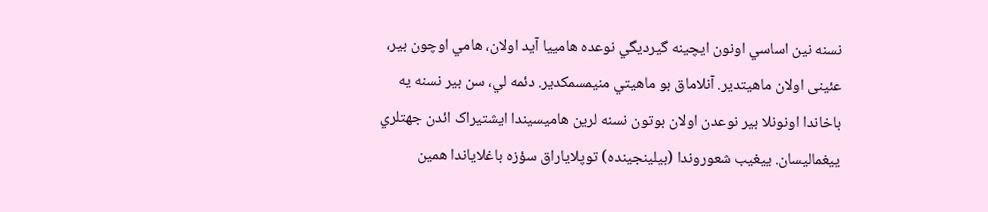نسنه نين اساسي اونون ايچينه گيرديگي نوعده هامييا آيد اولان، هامي اوچون بير، عئینی اولان ماهيتدير. آنلاماق بو ماهيتي منيمسمکدير. دئمه لي، سن بير نسنه يه باخاندا اونونلا بير نوعدن اولان بوتون نسنه لرين هاميسيندا ايشتيراک ائدن جهتلري ييغماليسان. ييغيب شعوروندا (بيلينجينده) توپلاياراق سؤزه باغلاياندا همين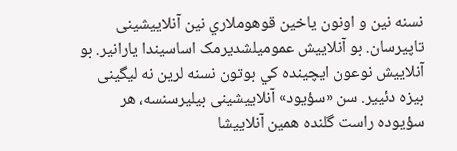نسنه نين و اونون ياخين قوهوملاري نين آنلاییشینی تاپيرسان. بو آنلاییش عمومیلشديرمک اساسيندا يارانير. بو آنلاییش نوعون ايچينده کي بوتون نسنه لرين نه ليگینی بيزه دئيير. سن «سؤيود» آنلاییشینی بيليرسنسه، هر سؤيوده راست گلنده همين آنلاییشا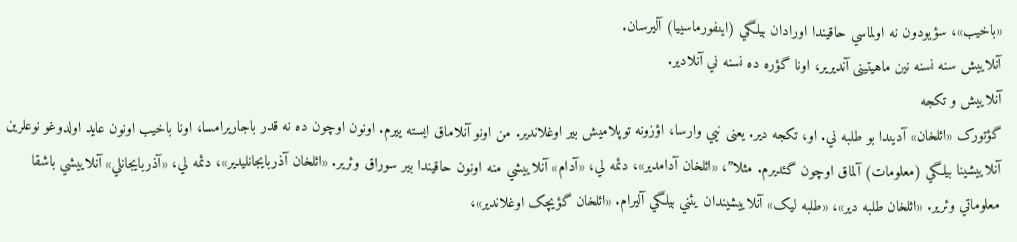«باخيب»، سؤيودون نه اولماسي حاقيندا اورادان بيلگي (اينفورماسييا) آليرسان.
آنلاییش سنه نسنه نين ماهيتینی آنديرير، اونا گؤره ده نسنه ني آنلادير.
آنلاییش و تکجه
گؤتورک «ائلخان» آديندا بو طلبه ني. او، تکجه دير. یعنی نيي وارسا، اؤزونه توپلاميش بير اوغلاندير. من اونو آنلاماق ايسته ييرم. اونون اوچون ده نه قدر باجاريرامسا، اونا باخيب اونون عاید اولدوغو نوعلرين آنلاییشينا بيلگي (معلومات) آلماق اوچون گئديرم. مثلا”، «ائلخان آدامدير»، دئمه لي، «آدام» آنلاییشي منه اونون حاقيندا بير سوراق وئرير. «ائلخان آذربايجانليدير»، دئمه لي، «آذربايجانلي» آنلاییشي باشقا معلوماتي وئرير. «ائلخان طلبه دير»، «طلبه ليک» آنلاییشيندان يئني بيلگي آليرام. «ائلخان گؤيچک اوغلاندير»،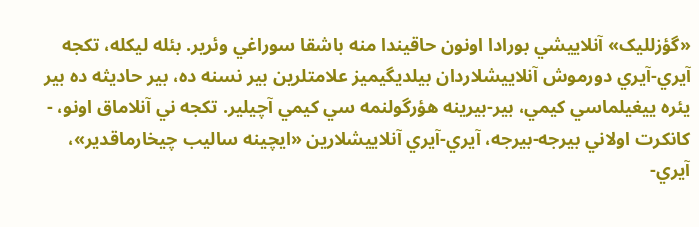«گؤزلليک» آنلاییشي بورادا اونون حاقيندا منه باشقا سوراغي وئرير. بئله ليکله، تکجه آيري-آيري دورموش آنلاییشلاردان بيلديگيميز علامتلرين بير نسنه ده، بير حاديثه ده بير يئره ييغيلماسي کيمي، بير-بيرينه هؤرگولنمه سي کيمي آچيلير. تکجه ني آنلاماق اونو، - کانکرت اولاني بيرجه-بيرجه، آيري-آيري آنلاییشلارين «ايچينه ساليب چيخارماقدير»، آيري-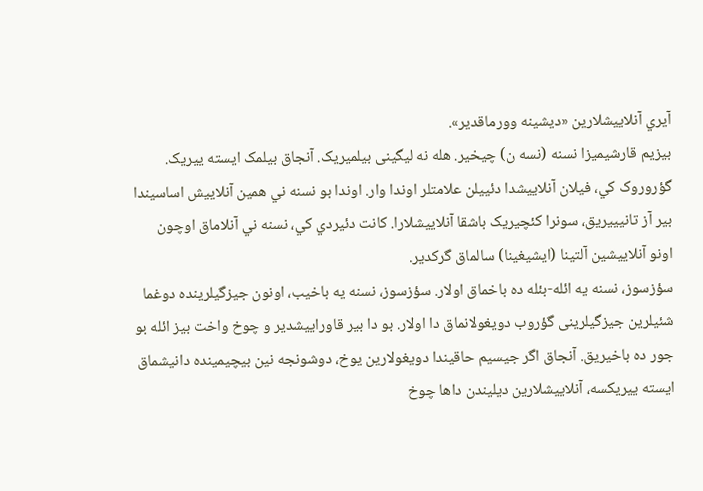آيري آنلاییشلارين «ديشينه وورماقدير».
بيزيم قارشيميزا نسنه (نسه ن) چيخير. هله نه ليگینی بيلميريک. آنجاق بيلمک ايسته ييريک. گؤروروک کي، فيلان آنلاییشدا دئييلن علامتلر اوندا وار. اوندا بو نسنه ني همين آنلاییش اساسيندا بير آز تانيييريق، سونرا کئچيريک باشقا آنلاییشلارا. کانت دئيردي کي، نسنه ني آنلاماق اوچون اونو آنلاییشين آلتينا (ايشيغينا) سالماق گرکدير.
سؤزسوز، نسنه يه ائله-بئله ده باخماق اولار. سؤزسوز، نسنه يه باخيب، اونون جيزگيلرينده دوغما شئيلرين جيزگيلرینی گؤروب دويغولانماق دا اولار. بو دا بير قاوراييشدير و چوخ واخت بيز ائله بو جور ده باخيريق. آنجاق اگر جيسيم حاقيندا دويغولارين يوخ، دوشونجه نين بيچيمينده دانيشماق ايسته ييريکسه، آنلاییشلارين ديليندن داها چوخ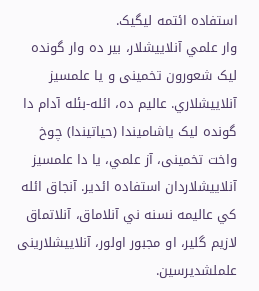استفاده ائتمه ليگيک.
وار علمي آنلاییشلار، بير ده وار گونده ليک شعورون تخمینی و يا علمسيز آنلاییشلاري. عاليم ده، ائله-بئله آدام دا گونده ليک ياشاميندا (حیاتيندا) چوخ واخت تخمینی، آز علمي، يا دا علمسيز آنلاییشلاردان استفاده ائدير. آنجاق ائله کي عاليمه نسنه ني آنلاماق، آنلاتماق لازيم گلير، او مجبور اولور، آنلاییشلارینی علملشديرسين.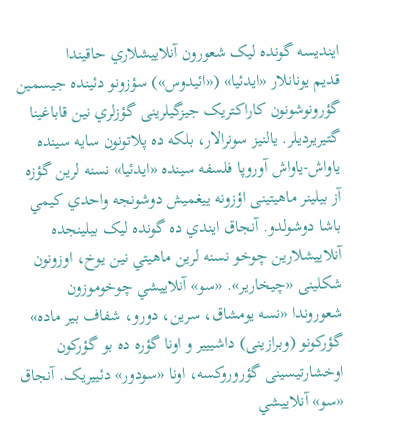اينديسه گونده ليک شعورون آنلاییشلاري حاقيندا
قديم يونانلار «ایدئيا» («ائيدوس») سؤزونو دئينده جيسمين گؤرونوشونون کاراکتريک جيزگيلرینی گؤزلري نين قاباغينا گتيريرديلر. يالنيز سونرالار، بلکه ده پلاتونون سايه سينده ياواش-ياواش آوروپا فلسفه سينده «ايدئيا» نسنه لرين گؤزه آز بيلينر ماهيتینی اؤزونه ييغميش دوشونجه واحدي کيمي باشا دوشولدو. آنجاق ايندي ده گونده ليک بيلينجده آنلاییشلارين چوخو نسنه لرين ماهيتي نين يوخ، اوزونون شکلینی «چيخارير». «سو» آنلاییشي چوخوموزون شعوروندا «نسه يومشاق، سرين، دورو، شفاف بير ماده» گؤرکونو (وبرازینی) داشييير و اونا گؤره ده بو گؤرکون اوخشارتيسینی گؤروروکسه، اونا «سودور» دئييريک. آنجاق «سو» آنلاییشي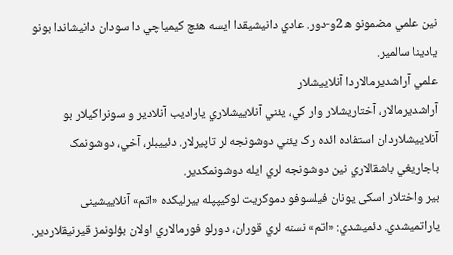نين علمي مضمونو ه2و-دور. عادي دانيشيقدا ايسه هئچ کيمياچي دا سودان دانيشاندا بونو يادينا سالمير.
علمي آراشديرمالاردا آنلاییشلار
آراشديرمالار، آختاريشلار وار کي، يئني آنلاییشلاري ياراديب آنلادير و سونراکيلار بو آنلاییشلاردان استفاده ائده رک يئني دوشونجه لر تاپيرلار. دئييبلر، آخي، دوشونمک باجاريغي باشقالاري نين دوشونجه لري ايله دوشونمکدير.
بير واختلار اسکی يونان فیلسوفو دموکریت لوکيپپله بيرليکده «اتم» آنلاییشینی ياراتميشدي. دئميشدي: «اتم» نسنه لري قوران، دورلو فورمالاري اولان بؤلونمز قيرنيقلاردير.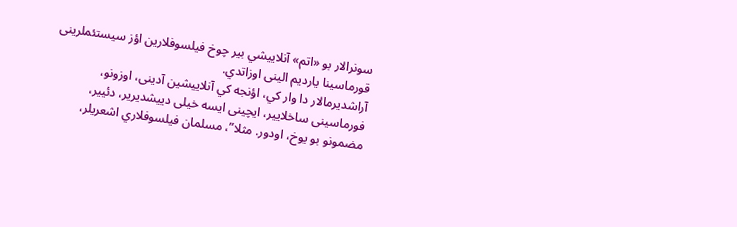سونرالار بو «اتم» آنلاییشي بير چوخ فیلسوفلارين اؤز سيستئملرینی قورماسينا يارديم الینی اوزاتدي.
آراشديرمالار دا وار کي، اؤنجه کي آنلاییشين آدینی، اوزونو، فورماسینی ساخلايير، ايچینی ايسه خیلی دييشديرير، دئيير، مضمونو بو يوخ، اودور. مثلا”، مسلمان فیلسوفلاري اشعريلر،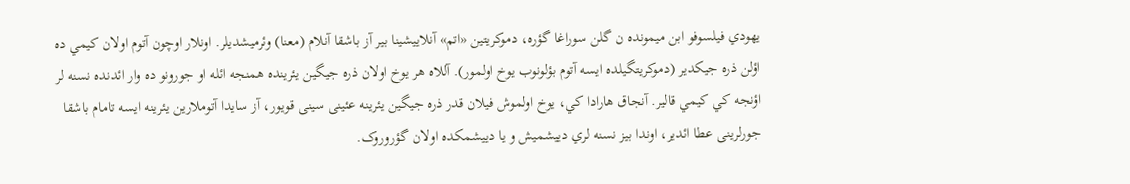يهودي فیلسوفو ابن ميمونده ن گلن سوراغا گؤره، دموکریتين «اتم» آنلاییشينا بير آز باشقا آنلام (معنا) وئرميشديلر. اونلار اوچون آتوم اولان کيمي ده اؤلن ذره جيکدير (دموکریتگيلده ايسه آتوم بؤلونوب يوخ اولمور). آللاه هر يوخ اولان ذره جيگين يئرينده همنجه ائله او جورونو ده وار ائدنده نسنه لر اؤنجه کي کيمي قالير. آنجاق هارادا کي، يوخ اولموش فيلان قدر ذره جيگين يئرينه عئینی سینی قويور، آز سایدا آتوملارين يئرينه ايسه تامام باشقا جورلرینی عطا ائدير، اوندا بيز نسنه لري دييشميش و يا دييشمکده اولان گؤروروک.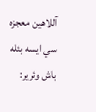آللاهين معجزه سي ايسه بئله باش وئرير: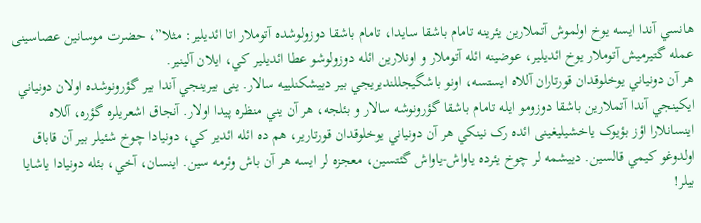هانسي آندا ايسه يوخ اولموش آتملارين يئرينه تامام باشقا سایدا، تامام باشقا دوزولوشده آتوملار اتا ائديلير: مثلا”، حضرت موسانين عصاسینی عمله گتيرميش آتوملار يوخ ائديلير، عوضينه ائله آتوملار و اونلارين ائله دوزولوشو عطا ائديلير کي، ايلان آلینیر.
هر آن دونياني يوخلوقدان قورتاران آللاه ايستسه، اونو باشگيجللنديريجي بير دييشکنلييه سالار. ینی بيرينجي آندا بير گؤرونوشده اولان دونياني ايکينجي آندا آتملارين باشقا دوزومو ايله تامام باشقا گؤرونوشه سالار و بئلجه، هر آن يني منظره پيدا اولار. آنجاق اشعريلره گؤره، آللاه اينسانلارا اؤز بؤيوک ياخشيليغینی ائده رک نينکي هر آن دونياني يوخلوقدان قورتارير، هم ده ائله ائدير کي، دونيادا چوخ شئيلر بير آن قاباق اولدوغو کيمي قالسين. دييشمه لر چوخ يئرده ياواش-ياواش گئتسين، معجزه لر ايسه هر آن باش وئرمه سين. اينسان، آخي، بئله دونيادا ياشايا بيلر!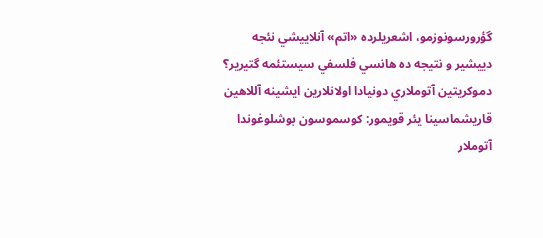گؤرورسونوزمو، اشعریلرده «اتم» آنلاییشي نئجه دييشير و نتيجه ده هانسي فلسفي سيستئمه گتيرير؟ دموکریتين آتوملاري دونيادا اولانلارين ايشينه آللاهين قاريشماسينا يئر قويمور: کوسموسون بوشلوغوندا آتوملار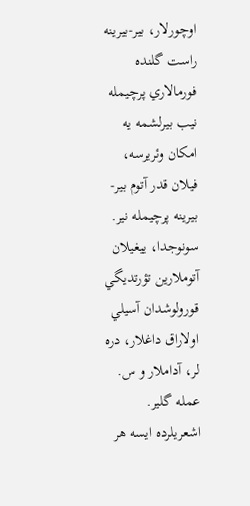اوچورلار، بير-بيرينه راست گلنده فورمالاري پرچيمله نيب بيرلشمه يه امکان وئريرسه، فيلان قدر آتوم بير-بيرينه پرچيمله نير. سونوجدا، ييغيلان آتوملارين تؤرتديگي قورولوشدان آسيلي اولاراق داغلار، دره لر، آداملار و س. عمله گلير. اشعریلرده ايسه هر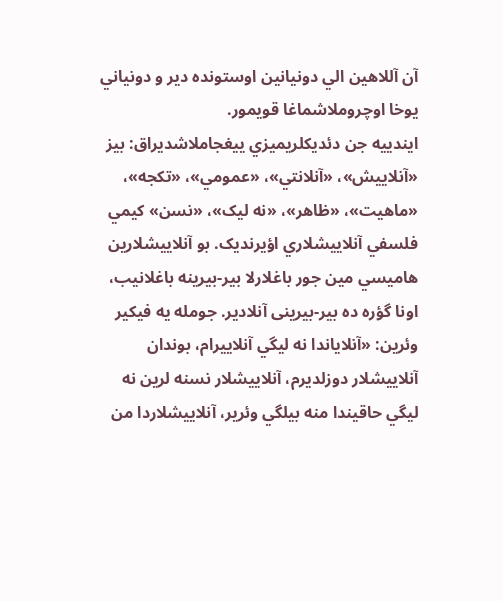آن آللاهين الي دونيانين اوستونده دير و دونياني يوخا اوچروملاشماغا قويمور.
ايندييه جن دئديکلريميزي ييغجاملاشديراق: بيز «آنلاییش»، «آنلانتي»، «عمومي»، «تکجه»، «ماهيت»، «ظاهر»، «نه ليک»، «نسن» کيمي فلسفي آنلاییشلاري اؤيرنديک. بو آنلاییشلارين هاميسي مين جور باغلارلا بير-بيرينه باغلانيب، اونا گؤره ده بير-بيرینی آنلادير. جومله يه فيکير وئرين: «آنلاياندا نه ليگي آنلاييرام، بوندان آنلاییشلار دوزلديرم، آنلاییشلار نسنه لرين نه ليگي حاقيندا منه بيلگي وئرير، آنلاییشلاردا من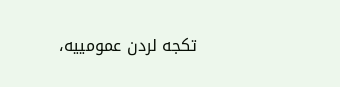تکجه لردن عمومیيه،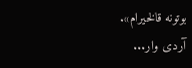بوتونه قالخيرام».
آردی وار...